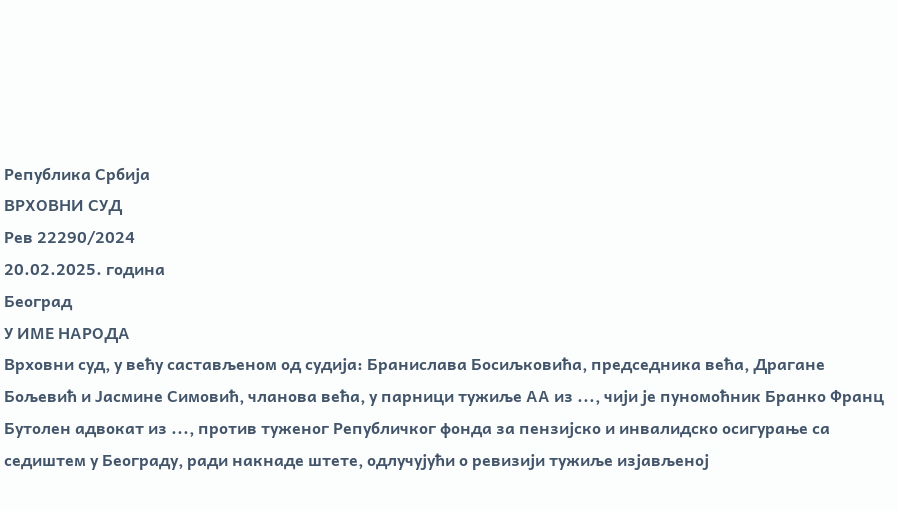Република Србија
ВРХОВНИ СУД
Рев 22290/2024
20.02.2025. година
Београд
У ИМЕ НАРОДА
Врховни суд, у већу састављеном од судија: Бранислава Босиљковића, председника већа, Драгане Бољевић и Јасмине Симовић, чланова већа, у парници тужиље АА из ..., чији је пуномоћник Бранко Франц Бутолен адвокат из ..., против туженог Републичког фонда за пензијско и инвалидско осигурање са седиштем у Београду, ради накнаде штете, одлучујући о ревизији тужиље изјављеној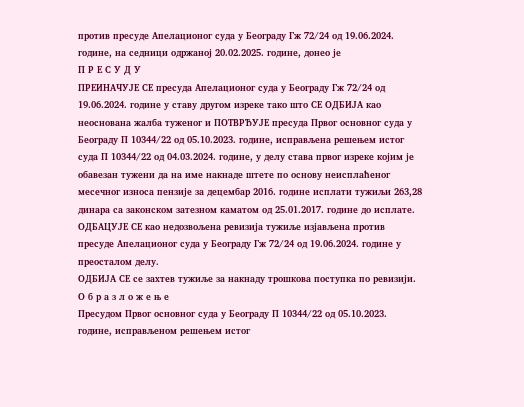против пресуде Апелационог суда у Београду Гж 72/24 од 19.06.2024. године, на седници одржаној 20.02.2025. године, донео је
П Р Е С У Д У
ПРЕИНАЧУЈЕ СЕ пресуда Апелационог суда у Београду Гж 72/24 од 19.06.2024. године у ставу другом изреке тако што СЕ ОДБИЈА као неоснована жалба туженог и ПОТВРЂУЈЕ пресуда Првог основног суда у Београду П 10344/22 од 05.10.2023. године, исправљена решењем истог суда П 10344/22 од 04.03.2024. године, у делу става првог изреке којим је обавезан тужени да на име накнаде штете по основу неисплаћеног месечног износа пензије за децембар 2016. године исплати тужиљи 263,28 динара са законском затезном каматом од 25.01.2017. године до исплате.
ОДБАЦУЈЕ СЕ као недозвољена ревизија тужиље изјављена против пресуде Апелационог суда у Београду Гж 72/24 од 19.06.2024. године у преосталом делу.
OДБИЈА СЕ се захтев тужиље за накнаду трошкова поступка по ревизији.
О б р а з л о ж е њ е
Пресудом Првог основног суда у Београду П 10344/22 од 05.10.2023. године, исправљеном решењем истог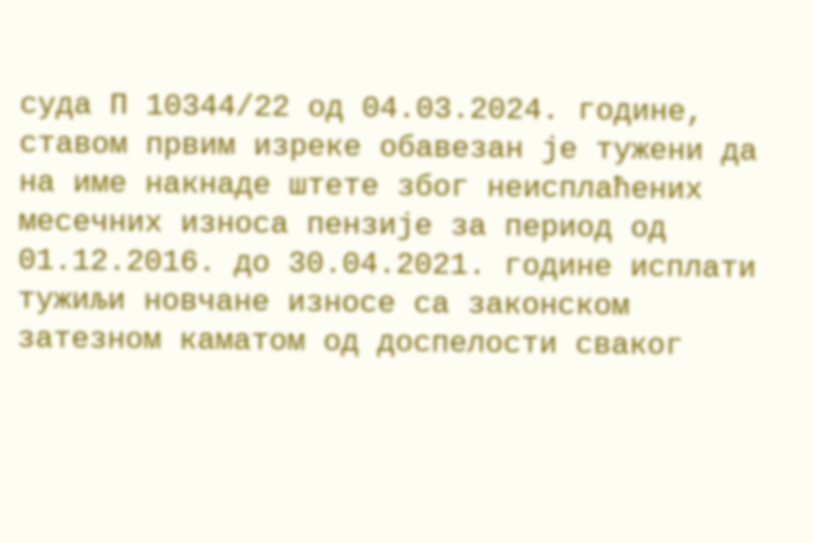суда П 10344/22 од 04.03.2024. године, ставом првим изреке обавезан је тужени да на име накнаде штете због неисплаћених месечних износа пензије за период од 01.12.2016. до 30.04.2021. године исплати тужиљи новчане износе са законском затезном каматом од доспелости сваког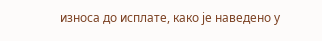износа до исплате, како је наведено у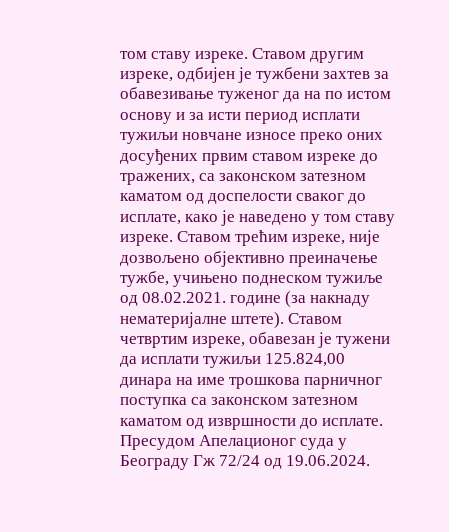том ставу изреке. Ставом другим изреке, одбијен је тужбени захтев за обавезивање туженог да на по истом основу и за исти период исплати тужиљи новчане износе преко оних досуђених првим ставом изреке до тражених, са законском затезном каматом од доспелости сваког до исплате, како је наведено у том ставу изреке. Ставом трећим изреке, није дозвољено објективно преиначење тужбе, учињено поднеском тужиље од 08.02.2021. године (за накнаду нематеријалне штете). Ставом четвртим изреке, обавезан је тужени да исплати тужиљи 125.824,00 динара на име трошкова парничног поступка са законском затезном каматом од извршности до исплате.
Пресудом Апелационог суда у Београду Гж 72/24 од 19.06.2024.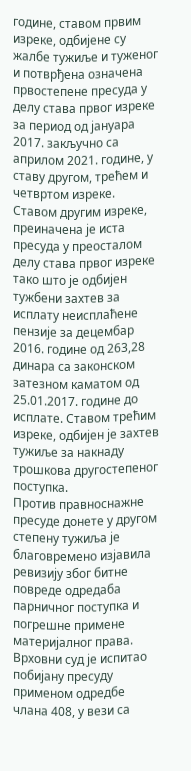године, ставом првим изреке, одбијене су жалбе тужиље и туженог и потврђена означена првостепене пресуда у делу става првог изреке за период од јануара 2017. закључно са априлом 2021. године, у ставу другом, трећем и четвртом изреке. Ставом другим изреке, преиначена је иста пресуда у преосталом делу става првог изреке тако што је одбијен тужбени захтев за исплату неисплаћене пензије за децембар 2016. године од 263,28 динара са законском затезном каматом од 25.01.2017. године до исплате. Ставом трећим изреке, одбијен је захтев тужиље за накнаду трошкова другостепеног поступка.
Против правноснажне пресуде донете у другом степену тужиља је благовремено изјавила ревизију због битне повреде одредаба парничног поступка и погрешне примене материјалног права.
Врховни суд је испитао побијану пресуду применом одредбе члана 408, у вези са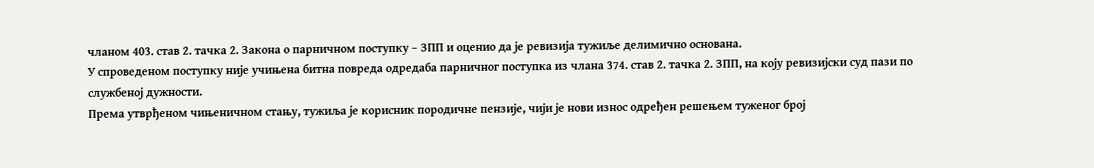чланом 403. став 2. тачка 2. Закона о парничном поступку – ЗПП и оценио да је ревизија тужиље делимично основана.
У спроведеном поступку није учињена битна повреда одредаба парничног поступка из члана 374. став 2. тачка 2. ЗПП, на коју ревизијски суд пази по службеној дужности.
Према утврђеном чињеничном стању, тужиља је корисник породичне пензије, чији је нови износ одређен решењем туженог број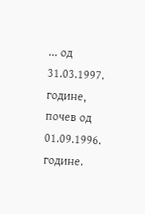... од 31.03.1997. године, почев од 01.09.1996. године.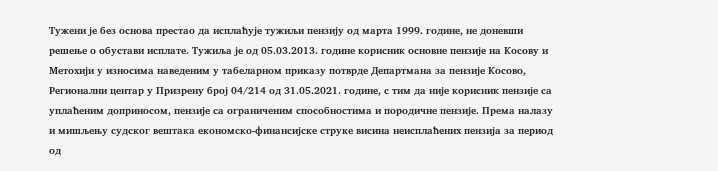Тужени је без основа престао да исплаћује тужиљи пензију од марта 1999. године, не доневши решење о обустави исплате. Тужиља је од 05.03.2013. године корисник основне пензије на Косову и Метохији у износима наведеним у табеларном приказу потврде Департмана за пензије Косово, Регионални центар у Призрену број 04/214 од 31.05.2021. године, с тим да није корисник пензије са уплаћеним доприносом, пензије са ограниченим способностима и породичне пензије. Према налазу и мишљењу судског вештака економско-финансијске струке висина неисплаћених пензија за период од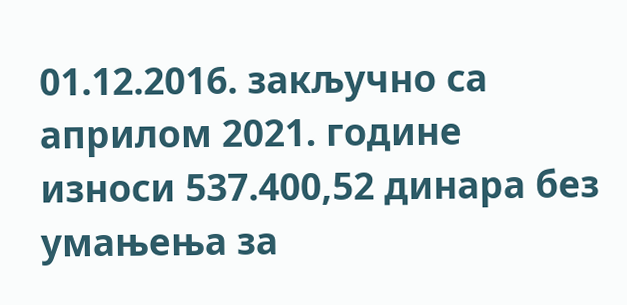01.12.2016. закључно са априлом 2021. године износи 537.400,52 динара без умањења за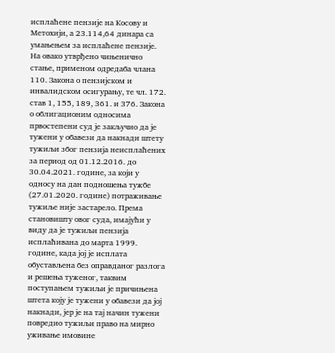исплаћене пензије на Косову и Метохији, а 23.114,64 динара са умањењем за исплаћене пензије.
На овако утврђено чињенично стање, применом одредаба члана 110. Закона о пензијском и инвалидском осигурању, те чл. 172. став 1, 155, 189, 361. и 376. Закона о облигационим односима првостепени суд је закључио да је тужени у обавези да накнади штету тужиљи због пензија неисплаћених за период од 01.12.2016. до 30.04.2021. године, за који у односу на дан подношења тужбе (27.01.2020. године) потраживање тужиље није застарело. Према становишту овог суда, имајући у виду да је тужиљи пензија исплаћивана до марта 1999. године, када јој је исплата обустављена без оправданог разлога и решења туженог, таквим поступањем тужиљи је причињена штета коју је тужени у обавези да јој накнади, јер је на тај начин тужени повредио тужиљи право на мирно уживање имовине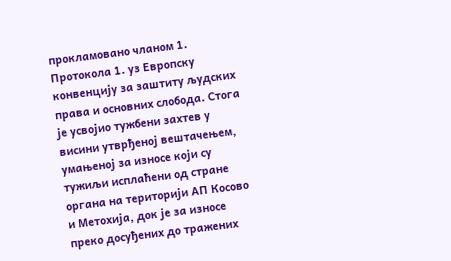прокламовано чланом 1. Протокола 1. уз Европску конвенцију за заштиту људских права и основних слобода. Стога је усвојио тужбени захтев у висини утврђеној вештачењем, умањеној за износе који су тужиљи исплаћени од стране органа на територији АП Косово и Метохија, док је за износе преко досуђених до тражених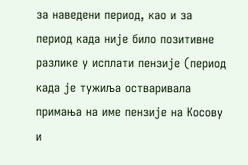за наведени период, као и за период када није било позитивне разлике у исплати пензије (период када је тужиља остваривала примања на име пензије на Косову и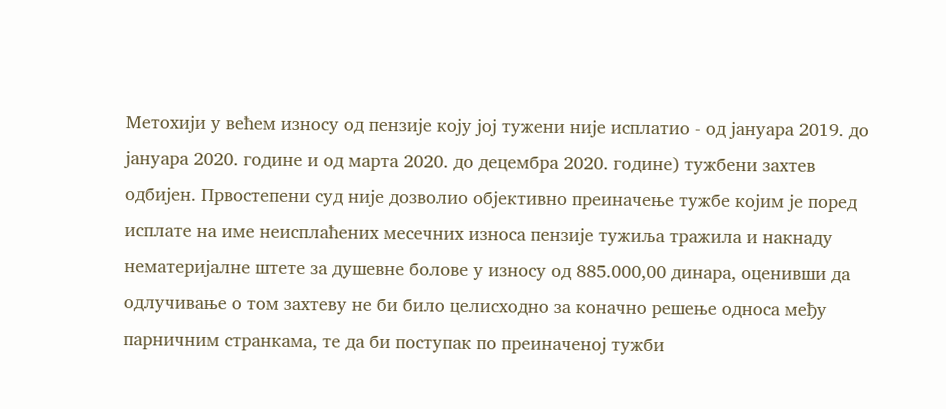Метохији у већем износу од пензије коју јој тужени није исплатио - од јануара 2019. до јануара 2020. године и од марта 2020. до децембра 2020. године) тужбени захтев одбијен. Првостепени суд није дозволио објективно преиначење тужбе којим је поред исплате на име неисплаћених месечних износа пензије тужиља тражила и накнаду нематеријалне штете за душевне болове у износу од 885.000,00 динара, оценивши да одлучивање о том захтеву не би било целисходно за коначно решење односа међу парничним странкама, те да би поступак по преиначеној тужби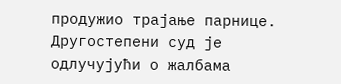продужио трајање парнице.
Другостепени суд је одлучујући о жалбама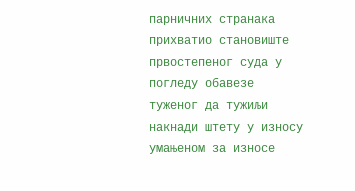парничних странака прихватио становиште првостепеног суда у погледу обавезе туженог да тужиљи накнади штету у износу умањеном за износе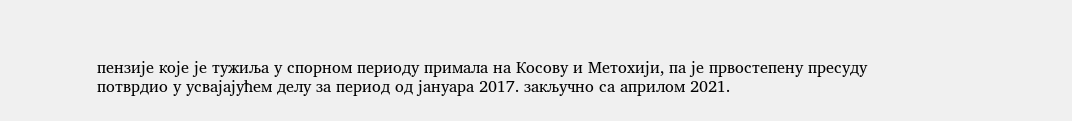пензије које је тужиља у спорном периоду примала на Косову и Метохији, па је првостепену пресуду потврдио у усвајајућем делу за период од јануара 2017. закључно са априлом 2021.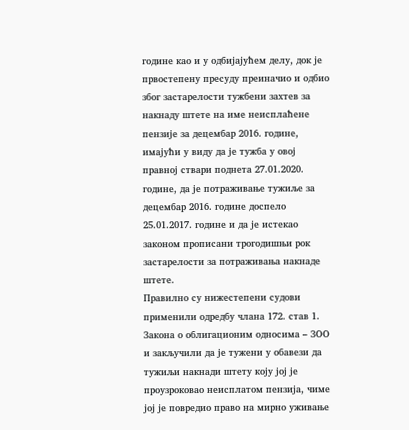године као и у одбијајућем делу, док је првостепену пресуду преиначио и одбио због застарелости тужбени захтев за накнаду штете на име неисплаћене пензије за децембар 2016. године, имајући у виду да је тужба у овој правној ствари поднета 27.01.2020. године, да је потраживање тужиље за децембар 2016. године доспело 25.01.2017. године и да је истекао законом прописани трогодишњи рок застарелости за потраживања накнаде штете.
Правилно су нижестепени судови применили одредбу члана 172. став 1. Закона о облигационим односима – ЗОО и закључили да је тужени у обавези да тужиљи накнади штету коју јој је проузроковао неисплатом пензија, чиме јој је повредио право на мирно уживање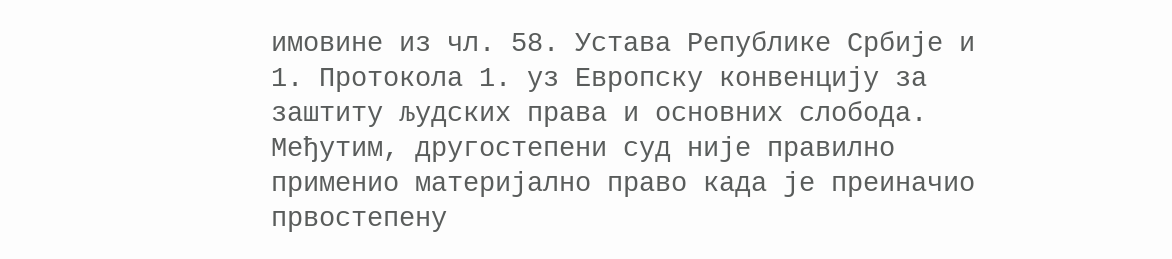имовине из чл. 58. Устава Републике Србије и 1. Протокола 1. уз Европску конвенцију за заштиту људских права и основних слобода.
Међутим, другостепени суд није правилно применио материјално право када је преиначио првостепену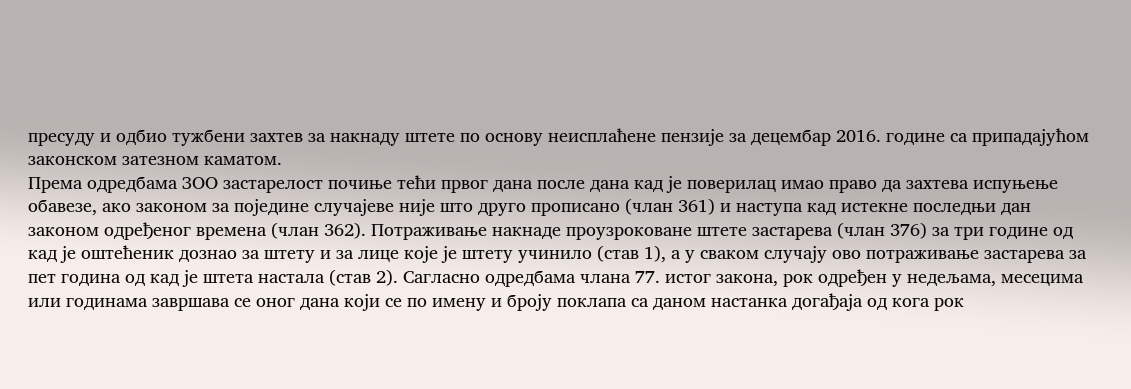пресуду и одбио тужбени захтев за накнаду штете по основу неисплаћене пензије за децембар 2016. године са припадајућом законском затезном каматом.
Према одредбама ЗОО застарелост почиње тећи првог дана после дана кад је поверилац имао право да захтева испуњење обавезе, ако законом за поједине случајеве није што друго прописано (члан 361) и наступа кад истекне последњи дан законом одређеног времена (члан 362). Потраживање накнаде проузроковане штете застарева (члан 376) за три године од кад је оштећеник дознао за штету и за лице које је штету учинило (став 1), а у сваком случају ово потраживање застарева за пет година од кад је штета настала (став 2). Сагласно одредбама члана 77. истог закона, рок одређен у недељама, месецима или годинама завршава се оног дана који се по имену и броју поклапа са даном настанка догађаја од кога рок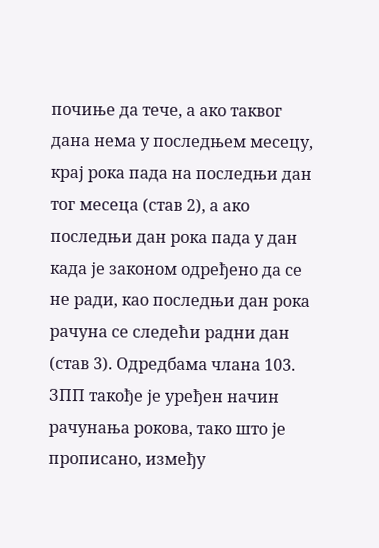почиње да тече, а ако таквог дана нема у последњем месецу, крај рока пада на последњи дан тог месеца (став 2), а ако последњи дан рока пада у дан када је законом одређено да се не ради, као последњи дан рока рачуна се следећи радни дан (став 3). Одредбама члана 103. ЗПП такође је уређен начин рачунања рокова, тако што је прописано, између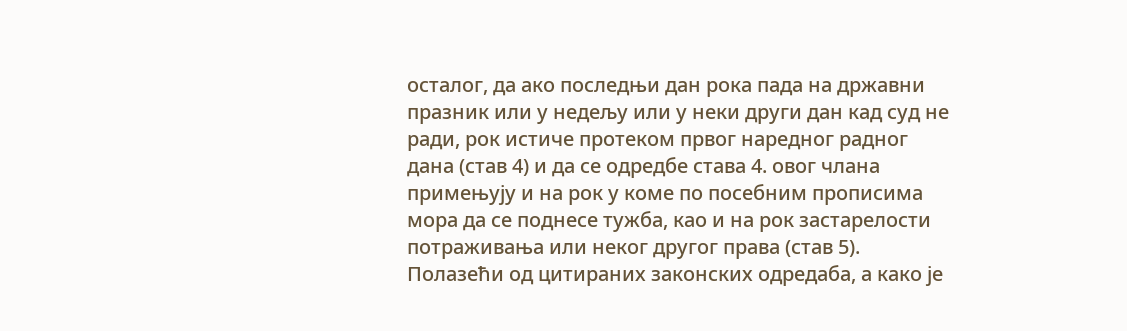осталог, да ако последњи дан рока пада на државни празник или у недељу или у неки други дан кад суд не ради, рок истиче протеком првог наредног радног дана (став 4) и да се одредбе става 4. овог члана примењују и на рок у коме по посебним прописима мора да се поднесе тужба, као и на рок застарелости потраживања или неког другог права (став 5).
Полазећи од цитираних законских одредаба, а како је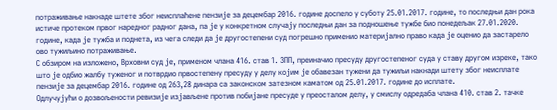потраживање накнаде штете због неисплаћене пензије за децембар 2016. године доспело у суботу 25.01.2017. године, то последњи дан рока истиче протеком првог наредног радног дана, па је у конкретном случају последњи дан за подношење тужбе био понедељак 27.01.2020. године, када је тужба и поднета, из чега следи да је другостепени суд погрешно применио материјално право када је оценио да застарело ово тужиљино потраживање.
С обзиром на изложено, Врховни суд је, применом члана 416. став 1. ЗПП, преиначио пресуду другостепеног суда у ставу другом изреке, тако што је одбио жалбу туженог и потврдио првостепену пресуду у делу којим је обавезан тужени да тужиљи накнади штету због неисплате пензије за децембар 2016. године од 263,28 динара са законском затезном каматом од 25.01.2017. године до исплате.
Одлучујући о дозвољености ревизије изјављене против побијане пресуде у преосталом делу, у смислу одредаба члана 410. став 2. тачке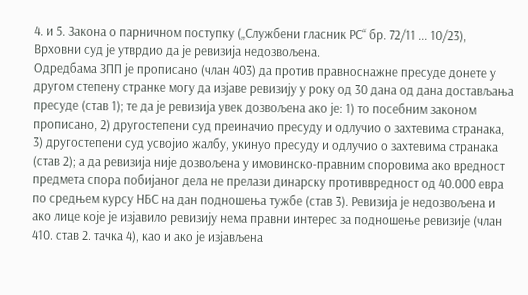4. и 5. Закона о парничном поступку („Службени гласник РС“ бр. 72/11 ... 10/23), Врховни суд је утврдио да је ревизија недозвољена.
Одредбама ЗПП је прописано (члан 403) да против правноснажне пресуде донете у другом степену странке могу да изјаве ревизију у року од 30 дана од дана достављања пресуде (став 1); те да је ревизија увек дозвољена ако је: 1) то посебним законом прописано, 2) другостепени суд преиначио пресуду и одлучио о захтевима странака, 3) другостепени суд усвојио жалбу, укинуо пресуду и одлучио о захтевима странака (став 2); а да ревизија није дозвољена у имовинско-правним споровима ако вредност предмета спора побијаног дела не прелази динарску противвредност од 40.000 евра по средњем курсу НБС на дан подношења тужбе (став 3). Ревизија је недозвољена и ако лице које је изјавило ревизију нема правни интерес за подношење ревизије (члан 410. став 2. тачка 4), као и ако је изјављена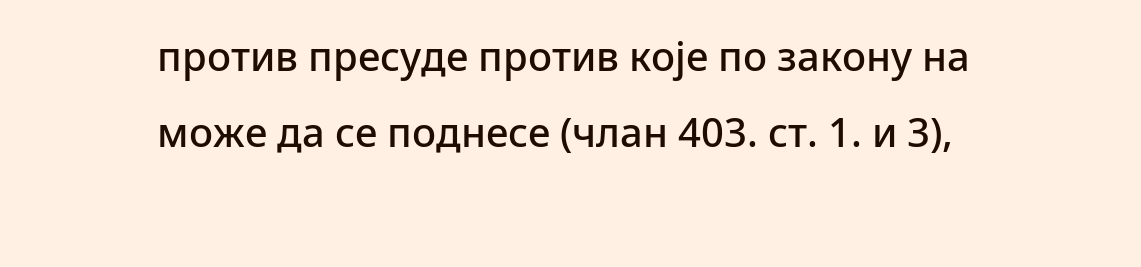против пресуде против које по закону на може да се поднесе (члан 403. ст. 1. и 3),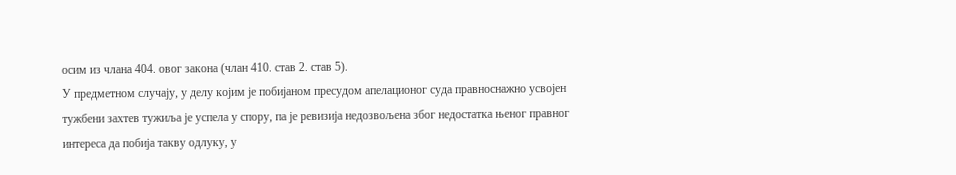осим из члана 404. овог закона (члан 410. став 2. став 5).
У предметном случају, у делу којим је побијаном пресудом апелационог суда правноснажно усвојен тужбени захтев тужиља је успела у спору, па је ревизија недозвољена због недостатка њеног правног интереса да побија такву одлуку, у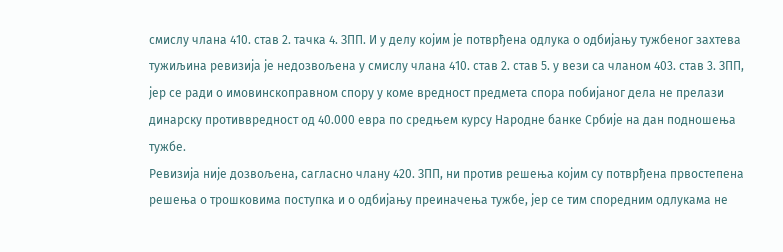смислу члана 410. став 2. тачка 4. ЗПП. И у делу којим је потврђена одлука о одбијању тужбеног захтева тужиљина ревизија је недозвољена у смислу члана 410. став 2. став 5. у вези са чланом 403. став 3. ЗПП, јер се ради о имовинскоправном спору у коме вредност предмета спора побијаног дела не прелази динарску противвредност од 40.000 евра по средњем курсу Народне банке Србије на дан подношења тужбе.
Ревизија није дозвољена, сагласно члану 420. ЗПП, ни против решења којим су потврђена првостепена решења о трошковима поступка и о одбијању преиначења тужбе, јер се тим споредним одлукама не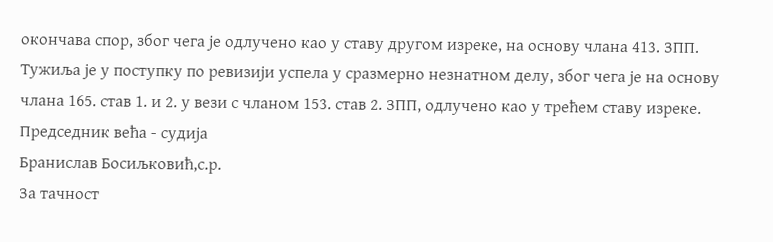окончава спор, због чега је одлучено као у ставу другом изреке, на основу члана 413. ЗПП.
Тужиља је у поступку по ревизији успела у сразмерно незнатном делу, због чега је на основу члана 165. став 1. и 2. у вези с чланом 153. став 2. ЗПП, одлучено као у трећем ставу изреке.
Председник већа - судија
Бранислав Босиљковић,с.р.
За тачност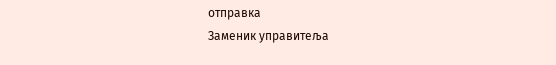отправка
Заменик управитеља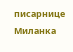писарнице
Миланка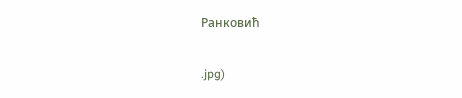Ранковић

.jpg)